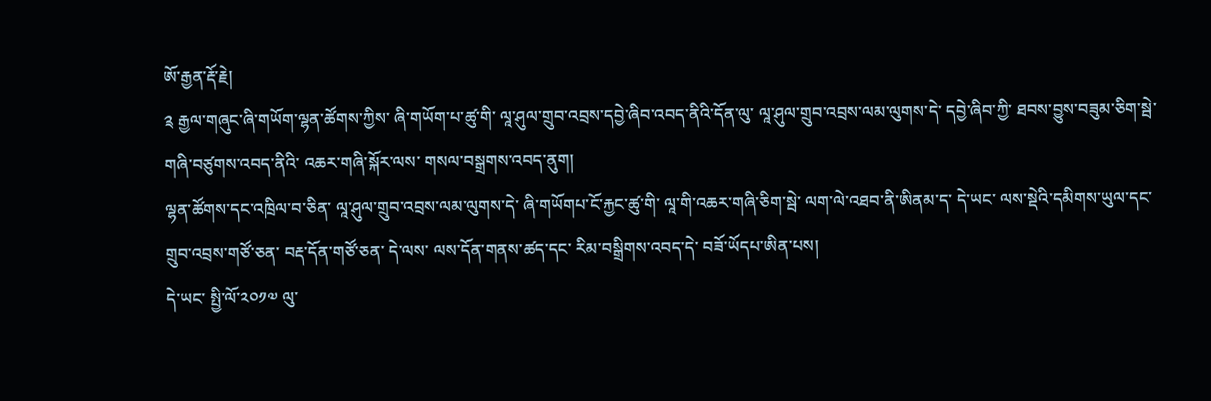ཨོ་རྒྱན་རྡོ་རྗེ།
༉ རྒྱལ་གཞུང་ཞི་གཡོག་ལྷན་ཚོགས་ཀྱིས་ ཞི་གཡོག་པ་ཚུ་གི་ ལཱ་ཤུལ་གྲུབ་འབྲས་དབྱེ་ཞིབ་འབད་ནིའི་དོན་ལུ་ ལཱ་ཤུལ་གྲུབ་འབྲས་ལམ་ལུགས་དེ་ དབྱེ་ཞིབ་ཀྱི་ ཐབས་བྱུས་བཟུམ་ཅིག་སྦེ་ གཞི་བཙུགས་འབད་ནིའི་ འཆར་གཞི་སྐོར་ལས་ གསལ་བསྒྲགས་འབད་ནུག།
ལྷན་ཚོགས་དང་འཁྲིལ་བ་ཅིན་ ལཱ་ཤུལ་གྲུབ་འབྲས་ལམ་ལུགས་དེ་ ཞི་གཡོགཔ་ངོ་རྐྱང་ཚུ་གི་ ལཱ་གི་འཆར་གཞི་ཅིག་སྦེ་ ལག་ལེ་འཐབ་ནི་ཨིནམ་ད་ དེ་ཡང་ ལས་སྡེའི་དམིགས་ཡུལ་དང་ གྲུབ་འབྲས་གཙོ་ཅན་ བརྡ་དོན་གཙོ་ཅན་ དེ་ལས་ ལས་དོན་གནས་ཚད་དང་ རིམ་བསྒྲིགས་འབད་དེ་ བཟོ་ཡོདཔ་ཨིན་པས།
དེ་ཡང་ སྤྱི་ལོ་༢༠༡༧ ལུ་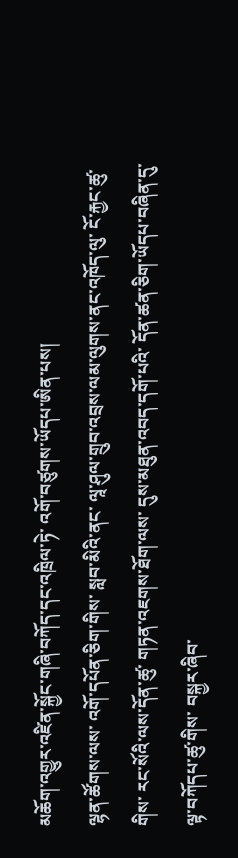མཆོག་འགྱུར་འཛིན་སྐྱོང་གཞི་བཀོད་དང་འཁྲིལ་ཏེ་ འགོ་བཙུགས་ཡོདཔ་ཨིན་པས།
ལྷན་ཚོགས་ལས་ འགོ་དཔོན་ཅིག་གིས་ སླབ་མིའི་ནང་ ལཱ་ཤུལ་གྲུབ་འབྲས་ལམ་ལུགས་ནང་འཁོད་ལུ་ ངོ་རྐྱང་ཚུ་གིས་ རང་སོའི་ལས་དོན་ཚུ་ གཏན་འཇགས་ཐོག་ལས་ དུས་མཐུན་འབད་དགོ་པའི་ དོན་ཚན་ཅིག་ཡོདཔ་བཞིན་དུ་ ལྟ་བཀོདཔ་ཚུ་གིས་ བསྐྱར་ཞིབ་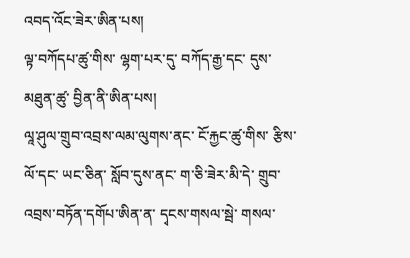འབད་འོང་ཟེར་ཨིན་པས།
ལྟ་བཀོདཔ་ཚུ་གིས་ ལྷག་པར་དུ་ བཀོད་རྒྱ་དང་ དུས་མཐུན་ཚུ་ བྱིན་ནི་ཨིན་པས།
ལཱ་ཤུལ་གྲུབ་འབྲས་ལམ་ལུགས་ནང་ ངོ་རྐྱང་ཚུ་གིས་ རྩིས་ལོ་དང་ ཡང་ཅིན་ སློབ་དུས་ནང་ ག་ཅི་ཟེར་མི་དེ་ གྲུབ་འབྲས་བཏོན་དགོཔ་ཨིན་ན་ དྭངས་གསལ་སྦེ་ གསལ་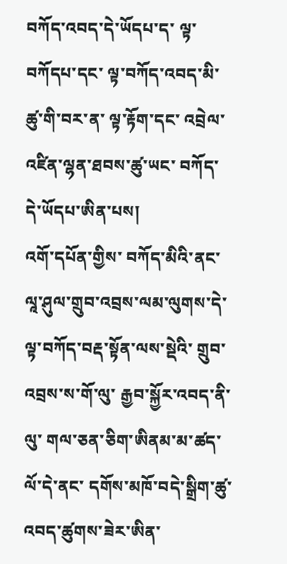བཀོད་འབད་དེ་ཡོདཔ་ད་ ལྟ་བཀོདཔ་དང་ ལྟ་བཀོད་འབད་མི་ཚུ་གི་བར་ན་ ལྟ་རྟོག་དང་ འབྲེལ་འཛིན་ལྷན་ཐབས་ཚུ་ཡང་ བཀོད་དེ་ཡོདཔ་ཨིན་པས།
འགོ་དཔོན་གྱིས་ བཀོད་མིའི་ནང་ ལཱ་ཤུལ་གྲུབ་འབྲས་ལམ་ལུགས་དེ་ ལྟ་བཀོད་བརྡ་སྟོན་ལས་སྡེའི་ གྲུབ་འབྲས་ས་གོ་ལུ་ རྒྱབ་སྐྱོར་འབད་ནི་ལུ་ གལ་ཅན་ཅིག་ཨིནམ་མ་ཚད་ ལོ་དེ་ནང་ དགོས་མཁོ་བདེ་སྒྲིག་ཚུ་ འབད་ཚུགས་ཟེར་ཨིན་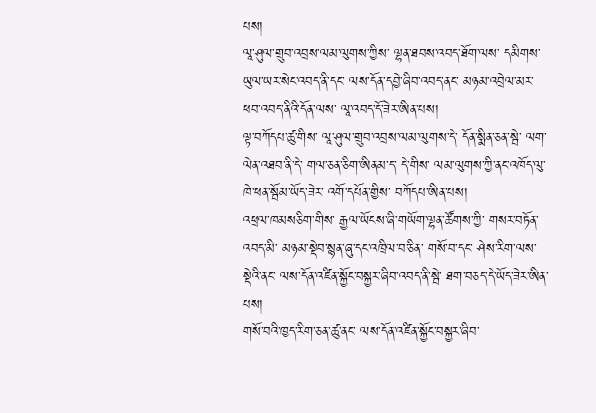པས།
ལཱ་ཤུལ་གྲུབ་འབྲས་ལམ་ལུགས་ཀྱིས་ ལྷན་ཐབས་འབད་ཐོག་ལས་ དམིགས་ཡུལ་ཡར་སེང་འབད་ནི་དང་ ལས་དོན་དབྱེ་ཞིབ་འབད་ནང་ མཉམ་འབྲེལ་མར་ཕབ་འབད་ནིའི་དོན་ལས་ ལཱ་འབད་དོ་ཟེར་ཨིན་པས།
ལྟ་བཀོདཔ་ཚུ་གིས་ ལཱ་ཤུལ་གྲུབ་འབྲས་ལམ་ལུགས་དེ་ དོན་སྨིན་ཅན་སྦེ་ ལག་ལེན་འཐབ་ནི་དེ་ གལ་ཅན་ཅིག་ཨིནམ་ད་ དེ་གིས་ ལམ་ལུགས་ཀྱི་ནང་འཁོད་ལུ་ ཁེ་ཕན་སྦོམ་ཡོད་ཟེར་ འགོ་དཔོན་གྱིས་ བཀོདཔ་ཨིན་པས།
འཕྲལ་ཁམསཅིག་གིས་ རྒྱལ་ཡོངས་ཞི་གཡོག་ལྷན་ཚོགས་ཀྱི་ གསར་བཏོན་འབད་མི་ མཉམ་སྡེབ་སྙན་ཞུ་དང་འཁྲིལ་བ་ཅིན་ གསོ་བ་དང་ ཤེས་རིག་ལས་སྡེའི་ནང་ ལས་དོན་འཛིན་སྐྱོང་བསྐྱར་ཞིབ་འབད་ནི་སྦེ་ ཐག་བཅད་དེ་ཡོད་ཟེར་ཨིན་པས།
གསོ་བའི་ཁྱད་རིག་ཅན་ཚུ་ནང་ ལས་དོན་འཛིན་སྐྱོང་བསྐྱར་ཞིབ་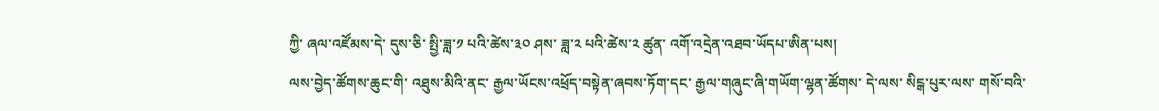ཀྱི་ ཞལ་འཛོམས་དེ་ དུས་ཅི་ སྤྱི་ཟླ་༡ པའི་ཚེས་༣༠ ཤས་ ཟླ་༢ པའི་ཚེས་༢ ཚུན་ འགོ་འདྲེན་འཐབ་ཡོདཔ་ཨིན་པས།
ལས་བྱེད་ཚོགས་ཆུང་གི་ འཐུས་མིའི་ནང་ རྒྱལ་ཡོངས་འཕྲོད་བསྟེན་ཞབས་ཏོག་དང་ རྒྱལ་གཞུང་ཞི་གཡོག་ལྷན་ཚོགས་ དེ་ལས་ སིངྒ་པུར་ལས་ གསོ་བའི་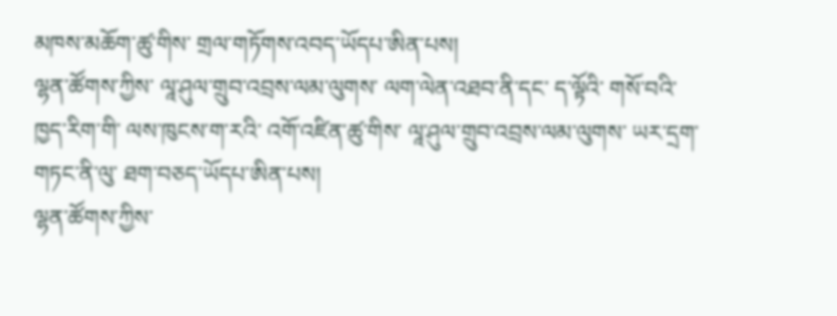མཁས་མཆོག་ཚུ་གིས་ གྲལ་གཏོགས་འབད་ཡོདཔ་ཨིན་པས།
ལྷན་ཚོགས་ཀྱིས་ ལཱ་ཤུལ་གྲུབ་འབྲས་ལམ་ལུགས་ ལག་ལེན་འཐབ་ནི་དང་ ད་ལྟོའི་ གསོ་བའི་ཁྱད་རིག་གི་ ལས་ཁུངས་ག་རའི་ འགོ་འཛིན་ཚུ་གིས་ ལཱ་ཤུལ་གྲུབ་འབྲས་ལམ་ལུགས་ ཡར་དྲག་གཏང་ནི་ལུ་ ཐག་བཅད་ཡོདཔ་ཨིན་པས།
ལྷན་ཚོགས་ཀྱིས་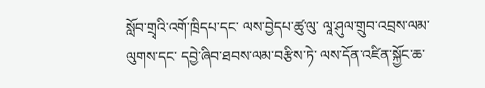སློབ་གྲྭའི་འགོ་ཁྲིདཔ་དང་ ལས་བྱེདཔ་ཚུ་ལུ་ ལཱ་ཤུལ་གྲུབ་འབྲས་ལམ་ལུགས་དང་ དབྱེ་ཞིབ་ཐབས་ལམ་བརྩིས་ཏེ་ ལས་དོན་འཛིན་སྐྱོང་ཆ་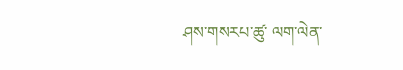ཤས་གསརཔ་ཚུ་ ལག་ལེན་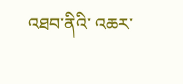འཐབ་ནིའི་ འཆར་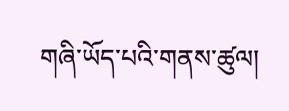གཞི་ཡོད་པའི་གནས་ཚུལ།